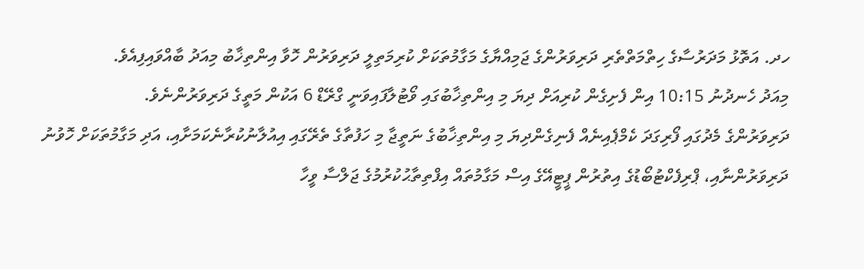ހދ. އަތޮޅު މަދަރުސާގެ ހިތްމަތްތެރި ދަރިވަރުންގެ ޖަމިއްޔާގެ މަގާމުތަކަށް ކުރިމަތިލީ ދަރިވަރުން ހޮވާ އިންތިޚާބު މިއަދު ބާއްވައިފިއެވެ.
މިއަދު ހެނދުނު 10:15 އިން ފެށިގެން ކުރިއަށް ދިޔަ މި އިންތިޚާބުގައި ވޯޓުލާފައިވަނީ ގްރޭޑް 6 އަކުން މަތީގެ ދަރިވަރުންނެވެ.
ދަރިވަރުންގެ މެދުގައި ފޯރިގަދަ ކެމްޕެއިނެއް ފެނިގެންދިޔަ މި އިންތިޚާބުގެ ނަތީޖާ މި ހަފުތާގެ ތެރޭގައި އިއުލާނުކުރާނެކަމަށާއި، އަދި މަގާމުތަކަށް ހޮވުނު ދަރިވަރުންނާއި، ޕްރިފެކްޓުބޯޑުގެ އިތުރުން ޕީޓީއޭގެ އިސް މަގާމުތައް އިފްތިތާޙުކުރުމުގެ ޖަލްސާ ވީހާ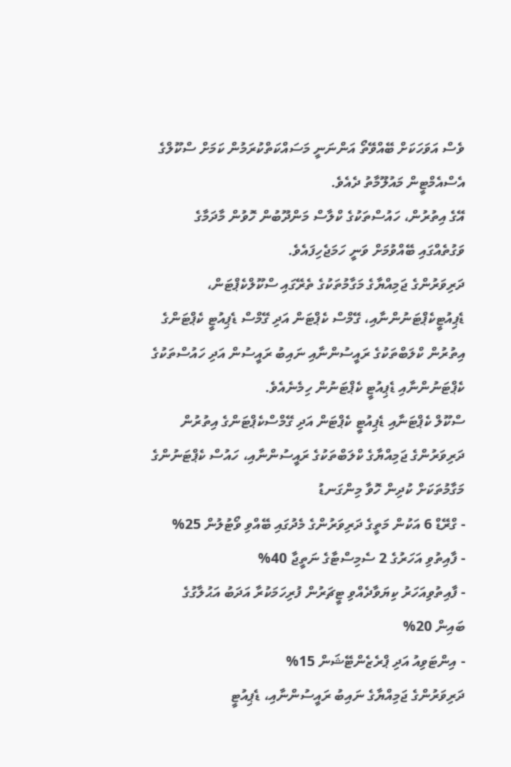ވެސް އަވަހަކަށް ބޭއްވޭތޯ އަންނަނީ މަސައްކަތްކުރަމުން ކަމަށް ސްކޫލްގެ އެސްއެމްޓީން މައުލޫމާތު ދެއެވެ.
އޭގެ އިތުރުން، ހައުސްތަކުގެ ކްލާސް މަންދޫބުން ހޮވުން މާދަމާގެ ވަގުތެއްގައި ބޭއްވުމަށް ވަނީ ހަމަޖެހިފައެވެ.
ދަރިވަރުންގެ ޖަމިއްޔާގެ މަގާމުތަކުގެ ތެރޭގައި ސްކޫލްކެޕްޓަން، ޑެޕިއުޓީކެޕްޓަނުންނާއި، ގޭމްސް ކެޕްޓަން އަދި ގޭމްސް ޑެޕިއުޓީ ކެޕްޓަންގެ އިތުރުން ކްލަބްތަކުގެ ރައީސުންނާއި ނައިބު ރައީސުން އަދި ހައުސްތަކުގެ ކެޕްޓަނުންނާއި ޑެޕިއުޓީ ކެޕްޓަނުން ހިމެނެއެވެ.
ސްކޫލް ކެޕްޓަނާއި ޑެޕިއުޓީ ކެޕްޓަން އަދި ގޭމްސްކެޕްޓަންގެ އިތުރުން ދަރިވަރުންގެ ޖަމިއްޔާގެ ކްލަބްތަކުގެ ރައީސުންނާއި، ހައުސް ކެޕްޓަނުންގެ މަގާމުތަކަށް ކުދިން ހޮވާ މިންގަނޑު
- ގްރޭޑް 6 އަކުން މަތީގެ ދަރިވަރުންގެ މެދުގައި ބޭއްވި ވޯޓުލުން 25%
- ފާއިތުވި އަހަރުގެ 2 ސެމިސްޓާގެ ނަތީޖާ 40%
- ފާއިތުވިއަހަރު ކިޔަވާދެއްވި ޓީޗަރުން ފުރިހަމަކުރާ އަދަބު އަޙުލާގުގެ ބައިން 20%
- އިންޓަވިއު އަދި ޕްރެޒެންޓޭޝަން 15%
ދަރިވަރުންގެ ޖަމިއްޔާގެ ނައިބު ރައީސުންނާއި، ޑެޕިއުޓީ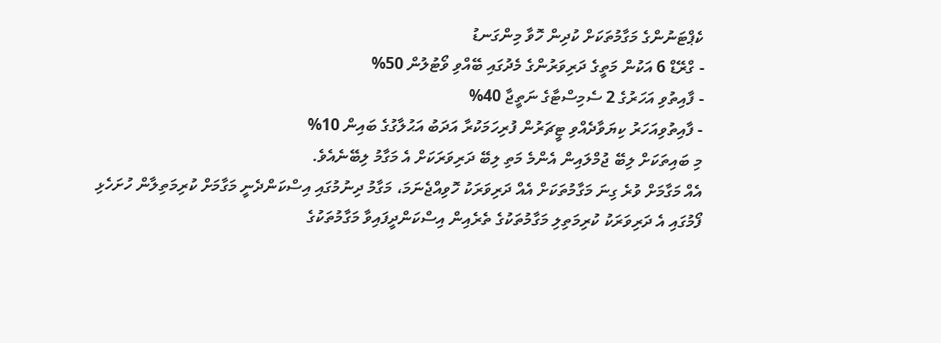ކެޕްޓަނުންގެ މަގާމުތަކަށް ކުދިން ހޮވާ މިންގަނޑު
- ގްރޭޑް 6 އަކުން މަތީގެ ދަރިވަރުންގެ މެދުގައި ބޭއްވި ވޯޓުލުން 50%
- ފާއިތުވި އަހަރުގެ 2 ސެމިސްޓާގެ ނަތީޖާ 40%
- ފާއިތުވިއަހަރު ކިޔަވާދެއްވި ޓީޗަރުން ފުރިހަމަކުރާ އަދަބު އަޙުލާގުގެ ބައިން 10%
މި ބައިތަކަށް ލިބޭ ޖުމްލައިން އެންމެ މަތި ލިބޭ ދަރިވަރަކަށް އެ މަގާމު ލިބޭނެއެވެ.
އެއް މަގާމަށް ވުރެ ގިނަ މަގާމުތަކަށް އެއް ދަރިވަރަކު ހޮވިއްޖެނަމަ، މަގާމު ދިނުމުގައި އިސްކަންދެނީ މަގާމަށް ކުރިމަތިލާން ހުށަހެޅި ފޯމުގައި އެ ދަރިވަރަކު ކުރިމަތިލި މަގާމުތަކުގެ ތެރެއިން އިސްކަންދީފައިވާ މަގާމުތަކުގެ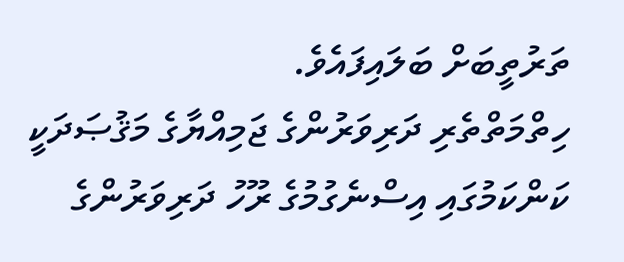ތަރުތީބަށް ބަލައިފައެވެ.
ހިތްމަތްތެރި ދަރިވަރުންގެ ޖަމިއްޔާގެ މަޤުޞަދަކީ ކަންކަމުގައި އިސްނެގުމުގެ ރޫހު ދަރިވަރުންގެ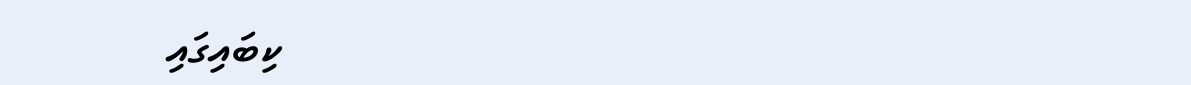ކިބައިގައި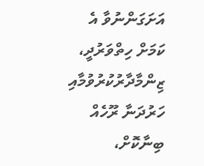އަށަގަންނުވާ އެ ކަމަށް ހިތްވަރުދީ، ޒިންމާދާރުކުރުވުމާއި ހަރުދަނާ ރޫހެއް ބިނާކޮށް،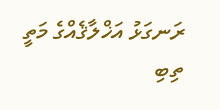ރަނގަޅު އަޚްލާޤެއްގެ މަތީ ތިބި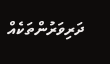ދަރިވަރުންތަކެއް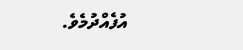އުފެއްދުމެވެ.